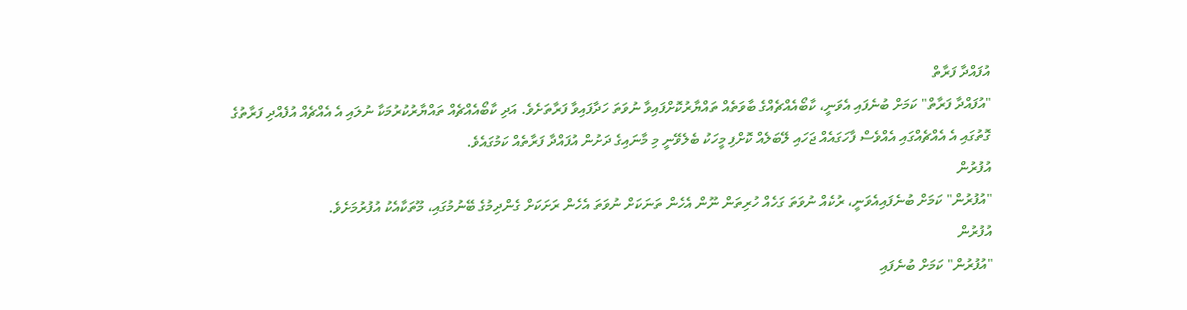އުފައްދާ ފަރާތް
"އުފައްދާ ފަރާތް" ކަމަށް ބުނެފައި އެވަނީ، ކާބޯއެއްޗެއްގެ ބާވަތެއް ތައްޔާރުކޮށްފައިވާ ނުވަތަ ހަދާފައިވާ ފަރާތަށެވެ. އަދި ކާބޯއެއްޗެއް ތައްޔާރުކުރުމަކާ ނުލައި އެ އެއްޗެއް އުފެއްދި ފަރާތުގެ ގޮތުގައި އެ އެއްޗެއްގައި އެއްވެސް ފާހަގައެއް ޖަހައި ލޭބަލެއް ކޮށްފި މީހަކު ބެލެވޭނީ މި މާނައިގެ ދަށުން އުފައްދާ ފަރާތެއް ކަމުގައެވެ.
އުފުރުން
"އުފުރުން" ކަމަށް ބުނެފައިއެވަނީ، ރުކެއް ނުވަތަ ގަހެއް ހުރިތަން ނޫން އެހެން ތަނަކަށް ނުވަތަ އެހެން ރަށަކަށް ގެންދިމުގެ ބޭނުމުގައި، މޫތަކާއެކު އުފުރުމަށެވެ.
އުފުރުން
"އުފުރުން" ކަމަށް ބުނެފައި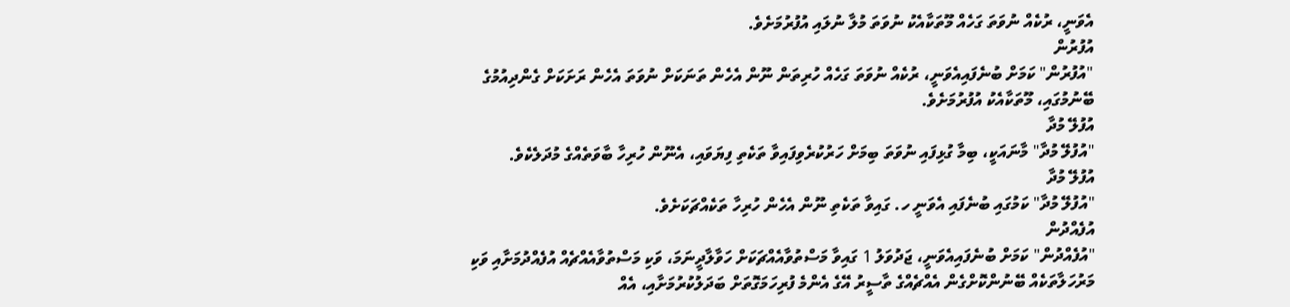އެވަނީ، ރުކެއް ނުވަތަ ގަހެއް މޫތަކާއެކު ނުވަތަ މުލާ ނުލައި އުފުރުމަށެވެ.
އުފުރުން
"އުފުރުން" ކަމަށް ބުނެފައިއެވަނީ، ރުކެއް ނުވަތަ ގަހެއް ހުރިތަން ނޫން އެހެން ތަނަކަށް ނުވަތަ އެހެން ރަށަކަށް ގެންދިއުމުގެ ބޭނުމުގައި، މޫތަކާއެކު އުފުރުމަށެވެ.
އުފުލޭ މުދާ
"އުފުލޭ މުދާ" މާނައަކީ، ބިމާ ގުޅިފައި ނުވަތަ ބިމަށް ހަރުކުރެވިފައިވާ ތަކެތި ފިޔަވައި، އެނޫން ހުރިހާ ބާވަތެއްގެ މުދަލެކެވެ.
އުފުލޭ މުދާ
"އުފުލޭ މުދާ" ކަމުގައި ބުނެފައި އެވަނީ ހ. ގައިވާ ތަކެތި ނޫން އެހެން ހުރިހާ ތަކެއްޗަކަށެވެ.
އުފެއްދުން
"އުފެއްދުން" ކަމަށް ބުނެފައިއެވަނީ، ޖަދުވަލު 1 ގައިވާ މަސްތުވާއެއްޗަކަށް ހަވާލާދީނަމަ، ވަކި މަސްތުވާއެއްޗެއް އުފެއްދުމަށާއި ވަކި މަރުހަލާތަކެއް ބޭނުންކޮށްގެން އެއްޗެއްގެ ތާސީރު އޭގެ އެންމެ ފުރިހަމަގޮތަށް ބަދަލުކުރުމަށާއި، އެއް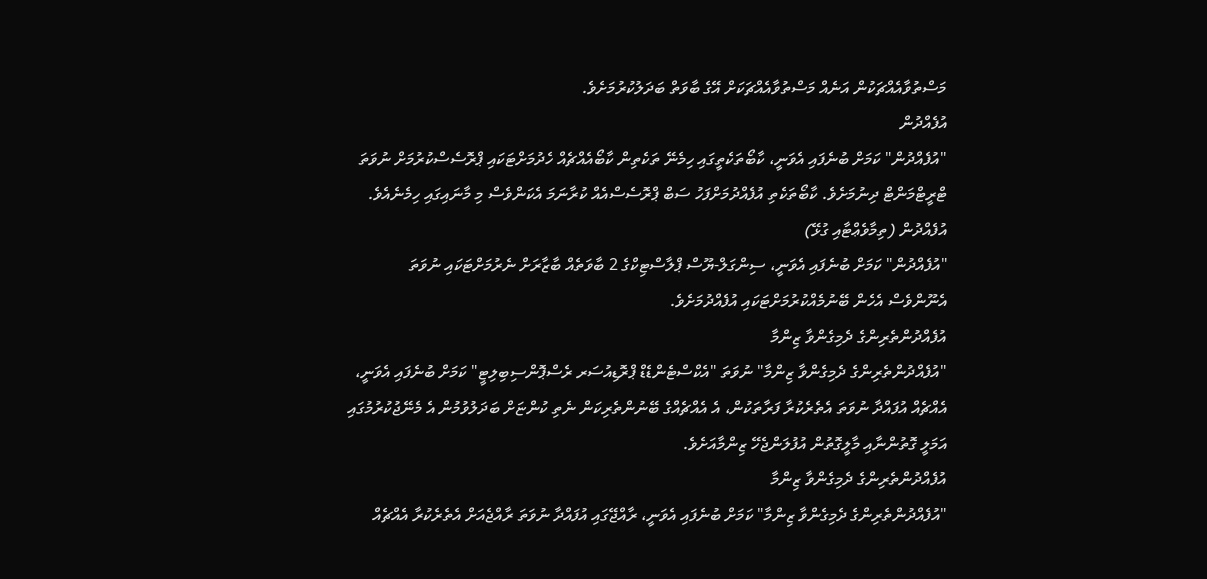މަސްތުވާއެއްޗަކުން އަނެއް މަސްތުވާއެއްޗަކަށް އޭގެ ބާވަތް ބަދަލުކުރުމަށެވެ.
އުފެއްދުން
"އުފެއްދުން" ކަމަށް ބުނެފައި އެވަނީ، ކާބޯތަކެތީގައި ހިމެނޭ ތަކެތިން ކާބޯއެއްޗެއް ހެދުމަށްޓަކައި ޕްރޮސެސްކުރުމަށް ނުވަތަ ޓްރީޓްމަންޓް ދިނުމަށެވެ. ކާބޯތަކެތި އުފެއްދުމަށްފަހު ސަބް ޕްރޮސެސްއެއް ކުރާނަމަ އެކަންވެސް މި މާނައިގައި ހިމެނެއެވެ.
އުފެއްދުން (ތިމާވެޢްޓާއި ގުޅޭ)
"އުފެއްދުން" ކަމަށް ބުނެފައި އެވަނީ، ސިންގަލް-ޔޫސް ޕްލާސްޓިކްގެ 2 ބާވަތެއް ބާޒާރަށް ނެރުމަށްޓަކައި ނުވަތަ އެނޫންވެސް އެހެން ބޭނުމެއްކުރުމަށްޓަކައި އުފެއްދުމަށެވެ.
އުފެއްދުންތެރިންގެ ދެމިގެންވާ ޒިންމާ
"އުފެއްދުންތެރިންގެ ދެމިގެންވާ ޒިންމާ" ނުވަތަ "އެކްސްޓެންޑެޑް ޕްރޮޑިއުސަރ ރެސްޕޮންސިބިލިޓީ" ކަމަށް ބުނެފައި އެވަނީ، އެއްޗެއް އުފައްދާ ނުވަތަ އެތެރެކުރާ ފަރާތަކުން، އެ އެއްޗެއްގެ ބޭނުންތެރިކަން ނެތި ކުންޏަށް ބަދަލުވުމުން އެ މެނޭޖުކުރުމުގައި އަމަލީ ގޮތުންނާއި މާލީގޮތުން އުފުލަންޖެހޭ ޒިންމާއަށެވެ.
އުފެއްދުންތެރިންގެ ދެމިގެންވާ ޒިންމާ
"އުފެއްދުންތެރިންގެ ދެމިގެންވާ ޒިންމާ" ކަމަށް ބުނެފައި އެވަނީ، ރާއްޖޭގައި އުފައްދާ ނުވަތަ ރާއްޖެއަށް އެތެރެކުރާ އެއްޗެއް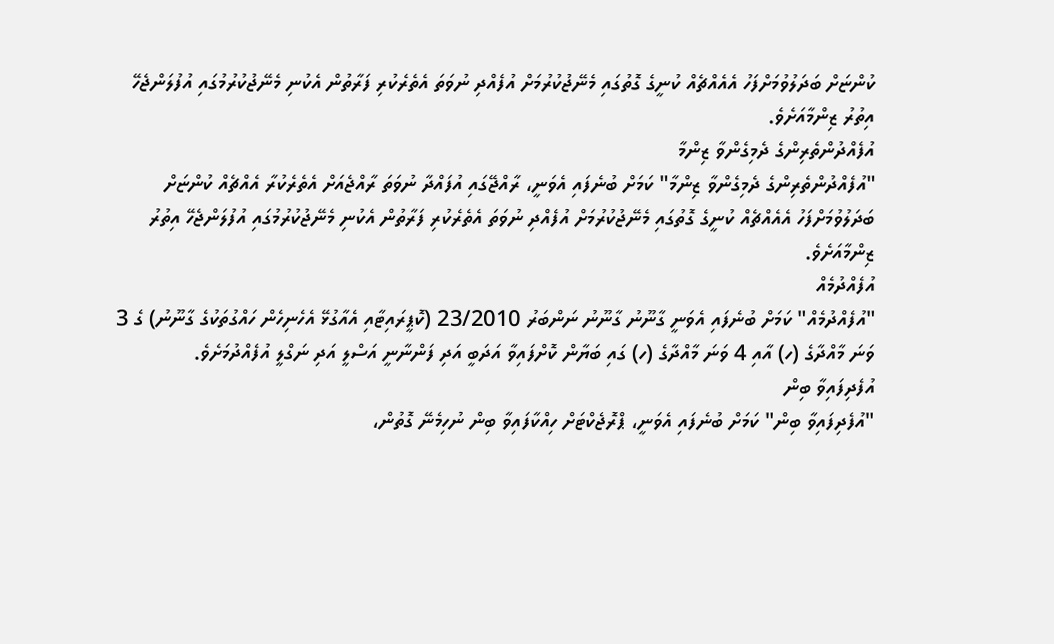ކުންޏަށް ބަދަލުވުމަށްފަހު އެއެއްޗެއް ކުނީގެ ގޮތުގައި މެނޭޖުކުރުމަށް އުފެއްދި ނުވަތަ އެތެރެކުރި ފަރާތުން އެކުނި މެނޭޖުކުރުމުގައި އުފުލަންޖެހޭ އިތުރު ޒިންމާއަށެވެ.
އުފެއްދުންތެރިންގެ ދެމިގެންވާ ޒިންމާ
"އުފެއްދުންތެރިންގެ ދެމިގެންވާ ޒިންމާ" ކަމަށް ބުނެފައި އެވަނީ، ރާއްޖޭގައި އުފައްދާ ނުވަތަ ރާއްޖެއަށް އެތެރެކުރާ އެއްޗެއް ކުންޏަށް ބަދަލުވުމަށްފަހު އެއެއްޗެއް ކުނީގެ ގޮތުގައި މެނޭޖުކުރުމަށް އުފެއްދި ނުވަތަ އެތެރެކުރި ފަރާތުން އެކުނި މެނޭޖުކުރުމުގައި އުފުލަންޖެހޭ އިތުރު ޒިންމާއަށެވެ.
އުފެއްދުމެއް
"އުފެއްދުމެއް" ކަމަށް ބުނެފައި އެވަނީ ގާނޫނު ގާނޫނު ނަންބަރު 23/2010 (ކޮޕީރައިޓާއި އެއާގުޅޭ އެހެނިހެން ހައްގުތަކުގެ ގާނޫނު) ގެ 3 ވަނަ މާއްދާގެ (ހ) އާއި 4 ވަނަ މާއްދާގެ (ހ) ގައި ބަޔާން ކޮށްފައިވާ އަދަބީ އަދި ފަންނާނީ އަސްލީ އަދި ނަގްލީ އުފެއްދުމަށެވެ.
އުފެދިފައިވާ ބިން
"އުފެދިފައިވާ ބިން" ކަމަށް ބުނެފައި އެވަނީ، ޕްރޮޖެކްޓަށް ހިއްކާފައިވާ ބިން ނުހިމެނޭ ގޮތުން،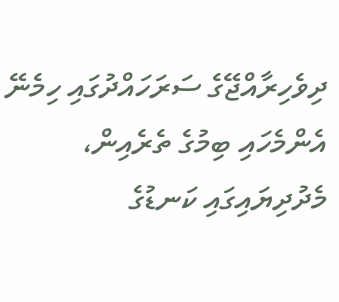ދިވެހިރާއްޖޭގެ ސަރަހައްދުގައި ހިމެނޭ އެންމެހައި ބިމުގެ ތެރެއިން، މެދުދިޔައިގައި ކަނޑުގެ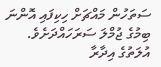ސަތަހުން މައްޗަށް ހިކިފައި އޮންނަ ބިމުގެ ޖުމްލަ ސަރަހައްދަށެވެ.
އުލަތުގެ އިދާރާ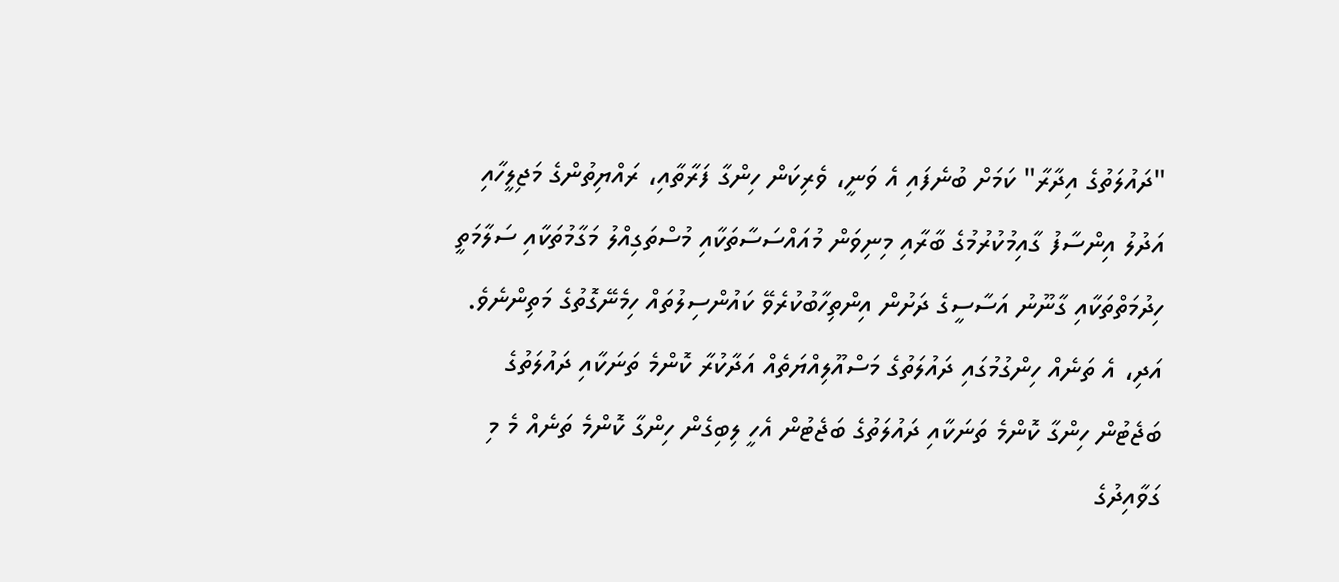"ދައުލަތުގެ އިދާރާ" ކަމަށް ބުނެފައި އެ ވަނީ، ވެރިކަން ހިންގާ ފަރާތާއި، ރައްޔިތުންގެ މަޖިލީހާއި އަދުލު އިންސާފު ގާއިމުކުރުމުގެ ބާރާއި މިނިވަން މުއައްސަސާތަކާއި މުސްތަގިއްލު މަގާމުތަކާއި ސަލާމަތީ ހިދުމަތްތަކާއި ގާނޫނު އަސާސީގެ ދަށުން އިންތިހާބުކުރެވޭ ކައުންސިލުތައް ހިމެނޭގޮތުގެ މަތިންނެވެ. އަދި، އެ ތަނެއް ހިންގުމުގައި ދައުލަތުގެ މަސްއޫލިއްޔަތެއް އަދާކުރާ ކޮންމެ ތަނަކާއި ދައުލަތުގެ ބަޖެޓުން ހިންގާ ކޮންމެ ތަނަކާއި ދައުލަތުގެ ބަޖެޓުން އެހީ ލިބިގެން ހިންގާ ކޮންމެ ތަނެއް މެ މި ގަވާއިދުގެ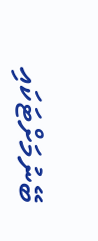ބޭނުމަށްޓަކައި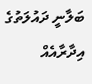ބަލާނީ ދައުލަތުގެ އިދާރާއެއް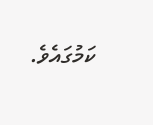ކަމުގައެވެ.